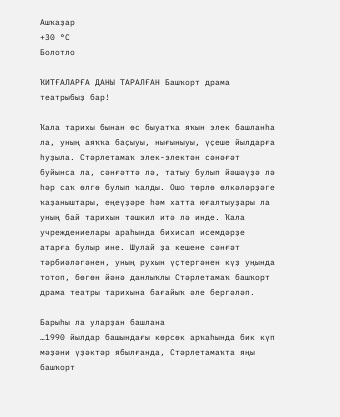Ашҡаҙар
+30 °С
Болотло

ҠИТҒАЛАРҒА ДАНЫ ТАРАЛҒАН Башҡорт драма театрыбыҙ бар!

Ҡала тарихы бынан өс быуатҡа яҡын элек башланһа ла, уның аяҡҡа баҫыуы, нығыныуы, үҫеше йылдарға һуҙыла. Стәрлетамаҡ элек-электән сәнәғәт буйынса ла, сәнғәттә лә, татыу булып йәшәүҙә лә һәр саҡ өлгө булып ҡалды. Ошо төрлө өлкәләрҙәге ҡаҙаныштары, еңеүҙәре һәм хатта юғалтыуҙары ла уның бай тарихын тәшкил итә лә инде. Ҡала учреждениелары араһында бихисап исемдәрҙе атарға булыр ине. Шулай ҙа кешене сәнғәт тәрбиәләгәнен, уның рухын үҫтергәнен күҙ уңында тотоп, бөгөн йәнә данлыҡлы Стәрлетамаҡ башҡорт драма театры тарихына бағайыҡ әле бергәләп.

Барыһы ла уларҙан башлана
…1990 йылдар башындағы көрсөк арҡаһында бик күп мәҙәни үҙәктәр ябылғанда, Стәрлетамаҡта яңы башҡорт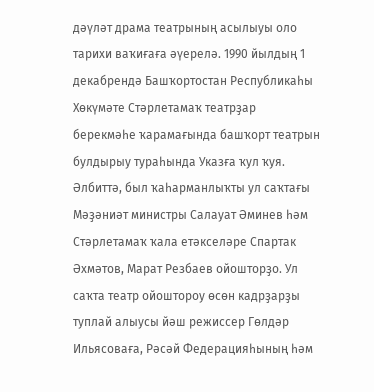дәүләт драма театрының асылыуы оло тарихи ваҡиғаға әүерелә. 1990 йылдың 1 декабрендә Башҡортостан Республикаһы Хөкүмәте Стәрлетамаҡ театрҙар берекмәһе ҡарамағында башҡорт театрын булдырыу тураһында Указға ҡул ҡуя. Әлбиттә, был ҡаһарманлыҡты ул саҡтағы Мәҙәниәт министры Салауат Әминев һәм Стәрлетамаҡ ҡала етәкселәре Спартак Әхмәтов, Марат Резбаев ойошторҙо. Ул саҡта театр ойоштороу өсөн кадрҙарҙы туплай алыусы йәш режиссер Гөлдәр Ильясоваға, Рәсәй Федерацияһының һәм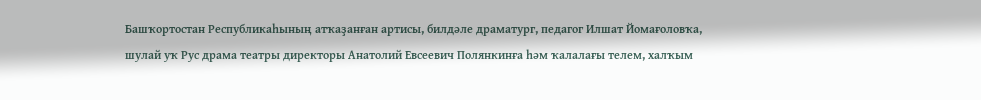Башҡортостан Республикаһының атҡаҙанған артисы, билдәле драматург, педагог Илшат Йомағоловҡа, шулай уҡ Рус драма театры директоры Анатолий Евсеевич Полянкинға һәм ҡалалағы телем, халҡым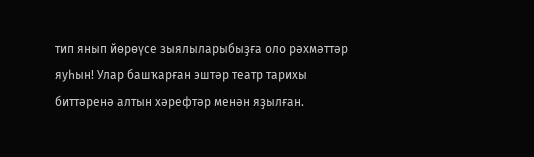тип янып йөрөүсе зыялыларыбыҙға оло рәхмәттәр яуһын! Улар башҡарған эштәр театр тарихы биттәренә алтын хәрефтәр менән яҙылған.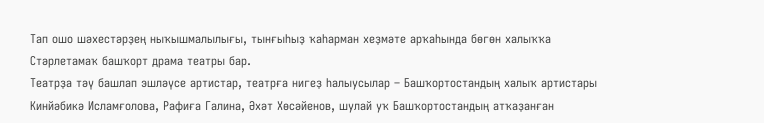Тап ошо шәхестәрҙең ныҡышмалылығы, тынғыһыҙ ҡаһарман хеҙмәте арҡаһында бөгөн халыҡҡа Стәрлетамаҡ башҡорт драма театры бар.
Театрҙа тәү башлап эшләүсе артистар, театрға нигеҙ һалыусылар – Башҡортостандың халыҡ артистары Кинйәбикә Исламғолова, Рафиға Галина, Әхәт Хөсәйенов, шулай уҡ Башҡортостандың атҡаҙанған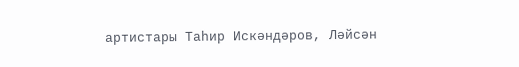артистары Таһир Искәндәров, Ләйсән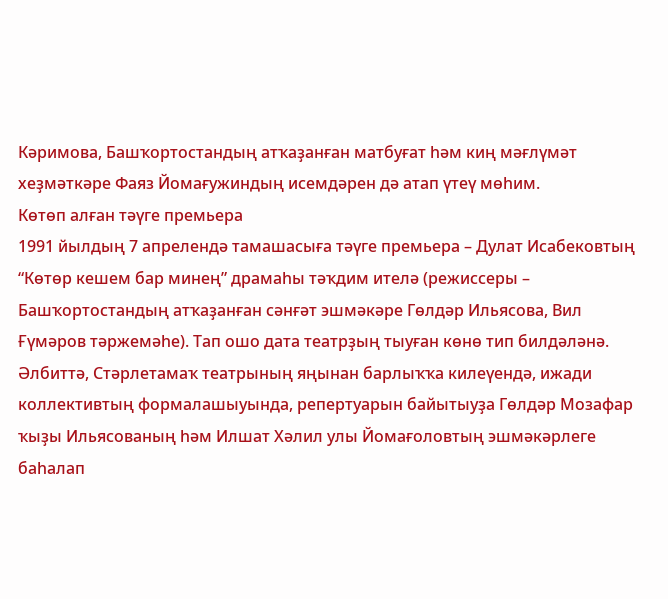Кәримова, Башҡортостандың атҡаҙанған матбуғат һәм киң мәғлүмәт хеҙмәткәре Фаяз Йомағужиндың исемдәрен дә атап үтеү мөһим.
Көтөп алған тәүге премьера
1991 йылдың 7 апрелендә тамашасыға тәүге премьера – Дулат Исабековтың “Көтөр кешем бар минең” драмаһы тәҡдим ителә (режиссеры – Башҡортостандың атҡаҙанған сәнғәт эшмәкәре Гөлдәр Ильясова, Вил Ғүмәров тәржемәһе). Тап ошо дата театрҙың тыуған көнө тип билдәләнә. Әлбиттә, Стәрлетамаҡ театрының яңынан барлыҡҡа килеүендә, ижади коллективтың формалашыуында, репертуарын байытыуҙа Гөлдәр Мозафар ҡыҙы Ильясованың һәм Илшат Хәлил улы Йомағоловтың эшмәкәрлеге баһалап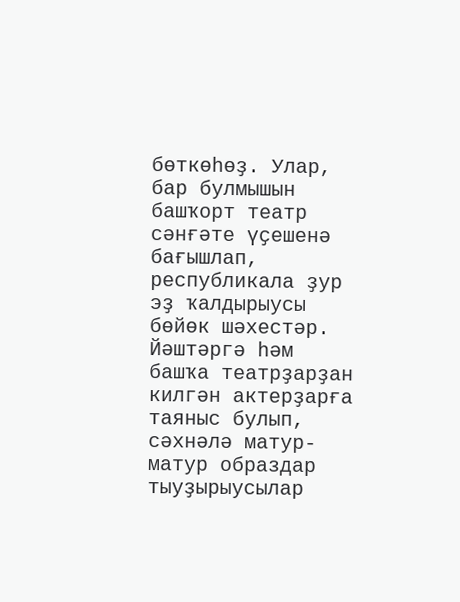бөткөһөҙ. Улар, бар булмышын башҡорт театр сәнғәте үҫешенә бағышлап, республикала ҙур эҙ ҡалдырыусы бөйөк шәхестәр. Йәштәргә һәм башҡа театрҙарҙан килгән актерҙарға таяныс булып, сәхнәлә матур-матур образдар тыуҙырыусылар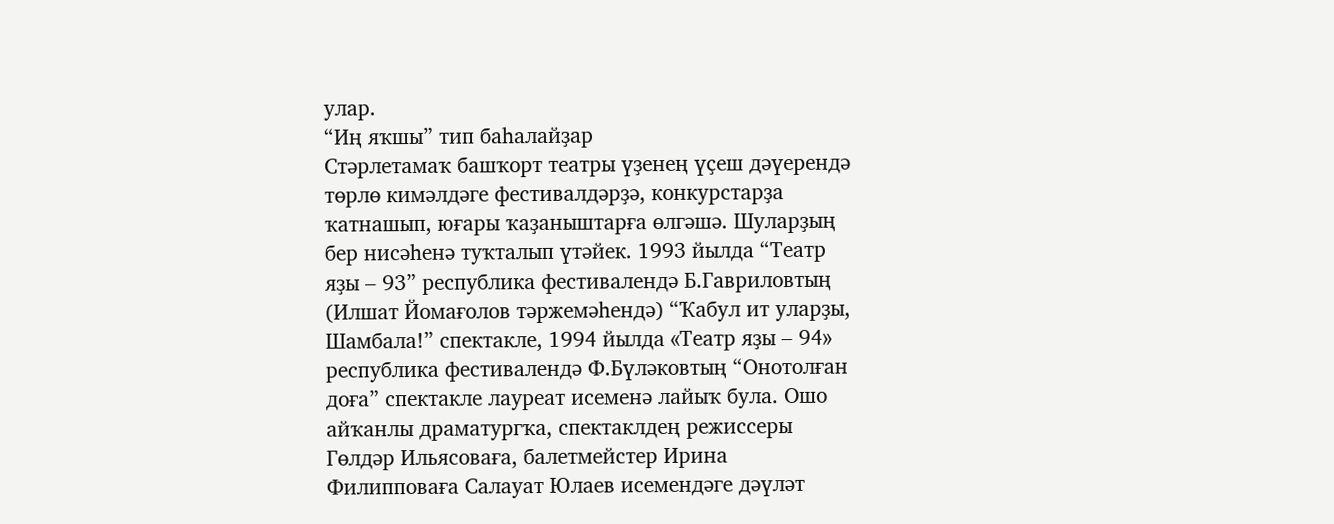улар.
“Иң яҡшы” тип баһалайҙар
Стәрлетамаҡ башҡорт театры үҙенең үҫеш дәүерендә төрлө кимәлдәге фестивалдәрҙә, конкурстарҙа ҡатнашып, юғары ҡаҙаныштарға өлгәшә. Шуларҙың бер нисәһенә туҡталып үтәйек. 1993 йылда “Театр яҙы – 93” республика фестивалендә Б.Гавриловтың (Илшат Йомағолов тәржемәһендә) “Ҡабул ит уларҙы, Шамбала!” спектакле, 1994 йылда «Театр яҙы – 94» республика фестивалендә Ф.Бүләковтың “Онотолған доға” спектакле лауреат исеменә лайыҡ була. Ошо айҡанлы драматургҡа, спектаклдең режиссеры Гөлдәр Ильясоваға, балетмейстер Ирина Филипповаға Салауат Юлаев исемендәге дәүләт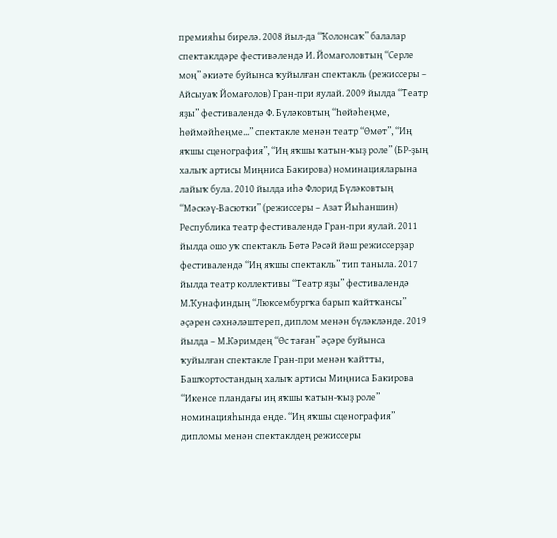премияһы бирелә. 2008 йыл-да “Ҡолонсаҡ” балалар спектаклдәре фестивәлендә И. Йомағоловтың “Серле моң” әкиәте буйынса ҡуйылған спектакль (режиссеры – Айсыуаҡ Йомағолов) Гран-при яулай. 2009 йылда “Театр яҙы” фестивалендә Ф. Бүләковтың “Һөйәһеңме, һөймәйһеңме...” спектакле менән театр “Өмөт”, “Иң яҡшы сценография”, “Иң яҡшы ҡатын-ҡыҙ роле” (БР-ҙың халыҡ артисы Миңниса Бакирова) номинацияларына лайыҡ була. 2010 йылда иһә Флорид Бүләковтың “Мәскәү-Васютки” (режиссеры – Азат Йыһаншин) Республика театр фестивалендә Гран-при яулай. 2011 йылда ошо уҡ спектакль Бөтә Рәсәй йәш режиссерҙар фестивалендә “Иң яҡшы спектакль” тип таныла. 2017 йылда театр коллективы “Театр яҙы” фестивалендә М.Ҡунафиндың “Люксембургҡа барып ҡайтҡансы” әҫәрен сәхнәләштереп, диплом менән бүләкләнде. 2019 йылда – М.Кәримдең “Өс таған” әҫәре буйынса ҡуйылған спектакле Гран-при менән ҡайтты, Башҡортостандың халыҡ артисы Миңниса Бакирова “Икенсе пландағы иң яҡшы ҡатын-ҡыҙ роле” номинацияһында еңде. “Иң яҡшы сценография” дипломы менән спектаклдең режиссеры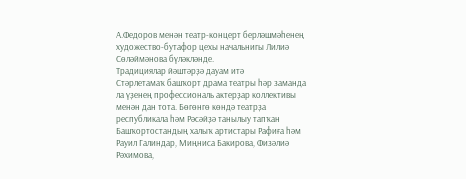А.Федоров менән театр-концерт берләшмәһенең художество-бутафор цехы начальнигы Лилиә Сөләймәнова бүләкләнде.
Традициялар йәштәрҙә дауам итә
Стәрлетамаҡ башҡорт драма театры һәр заманда ла үҙенең профессиональ актерҙар коллективы менән дан тота. Бөгөнгө көндә театрҙа республикала һәм Рәсәйҙә танылыу тапҡан Башҡортостандың халыҡ артистары Рафиға һәм Рауил Галиндар, Миңниса Бакирова, Физәлиә Рәхимова,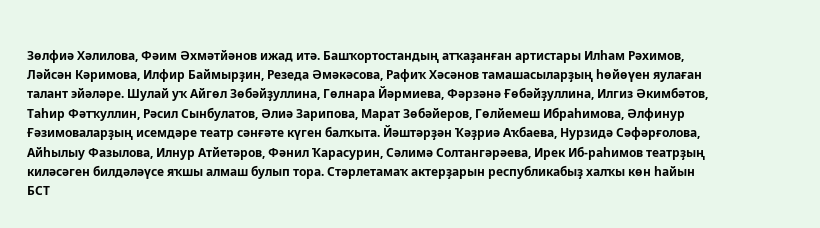Зөлфиә Хәлилова, Фәим Әхмәтйәнов ижад итә. Башҡортостандың атҡаҙанған артистары Илһам Рәхимов, Ләйсән Кәримова, Илфир Баймырҙин, Резеда Әмәкәсова, Рафиҡ Хәсәнов тамашасыларҙың һөйөүен яулаған талант эйәләре. Шулай уҡ Айгөл Зөбәйҙуллина, Гөлнара Йәрмиева, Фәрзәнә Ғөбәйҙуллина, Илгиз Әкимбәтов, Таһир Фәтҡуллин, Рәсил Сынбулатов, Әлиә Зарипова, Марат Зөбәйеров, Гөлйемеш Ибраһимова, Әлфинур Ғәзимоваларҙың исемдәре театр сәнғәте күген балҡыта. Йәштәрҙән Ҡәҙриә Аҡбаева, Нурзидә Сәфәрғолова, Айһылыу Фазылова, Илнур Атйетәров, Фәнил Ҡарасурин, Сәлимә Солтангәрәева, Ирек Иб-раһимов театрҙың киләсәген билдәләүсе яҡшы алмаш булып тора. Стәрлетамаҡ актерҙарын республикабыҙ халҡы көн һайын БСТ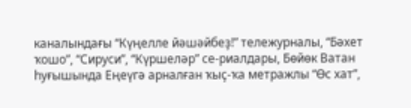каналындағы “Күңелле йәшәйбеҙ!” тележурналы, “Бәхет ҡошо”, “Сируси”, “Күршеләр” се-риалдары, Бөйөк Ватан һуғышында Еңеүгә арналған ҡыҫ-ҡа метражлы “Өс хат”,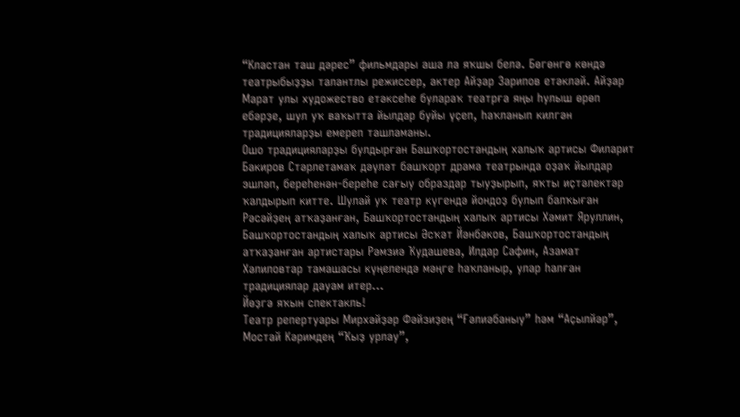“Кластан таш дәрес” фильмдары аша ла яҡшы белә. Бөгөнгө көндә театрыбыҙҙы талантлы режиссер, актер Айҙар Зарипов етәкләй. Айҙар Марат улы художество етәксеһе булараҡ театрға яңы һулыш өрөп ебәрҙе, шул уҡ ваҡытта йылдар буйы үҫеп, һаҡланып килгән традицияларҙы емереп ташламаны.
Ошо традицияларҙы булдырған Башҡортостандың халыҡ артисы Филарит Бакиров Стәрлетамаҡ дәүләт башҡорт драма театрында оҙаҡ йылдар эшләп, береһенән-береһе сағыу образдар тыуҙырып, яҡты иҫтәлектәр ҡалдырып китте. Шулай уҡ театр күгендә йондоҙ булып балҡыған Рәсәйҙең атҡаҙанған, Башҡортостандың халыҡ артисы Хәмит Яруллин, Башҡортостандың халыҡ артисы Әсҡәт Йәнбәков, Башҡортостандың атҡаҙанған артистары Рәмзиә Ҡудашева, Илдар Сафин, Азамат Хәлиловтар тамашасы күңелендә мәңге һаҡланыр, улар һалған традициялар дауам итер...
Йөҙгә яҡын спектакль!
Театр репертуары Мирхәйҙәр Фәйзиҙең “Ғәлиәбаныу” һәм “Аҫылйәр”, Мостай Кәримдең “Ҡыҙ урлау”,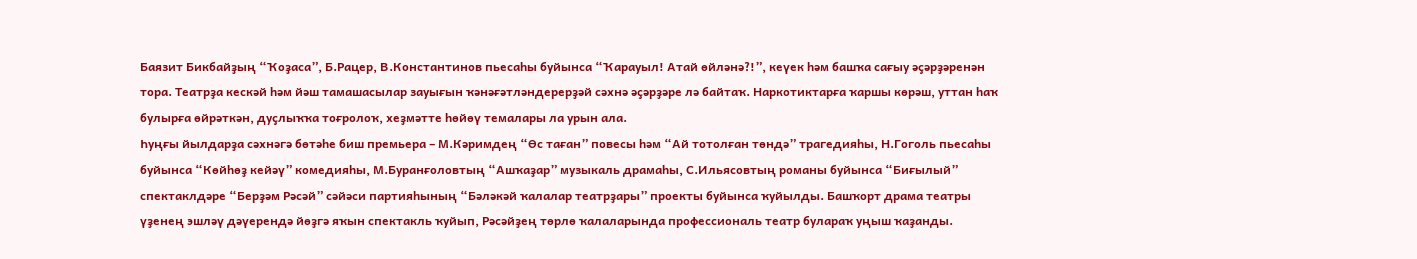Баязит Бикбайҙың “Ҡоҙаса”, Б.Рацер, В.Константинов пьесаһы буйынса “Ҡарауыл! Атай өйләнә?!”, кеүек һәм башҡа сағыу әҫәрҙәренән тора. Театрҙа кескәй һәм йәш тамашасылар зауығын ҡәнәғәтләндерерҙәй сәхнә әҫәрҙәре лә байтаҡ. Наркотиктарға ҡаршы көрәш, уттан һаҡ булырға өйрәткән, дуҫлыҡҡа тоғролоҡ, хеҙмәтте һөйөү темалары ла урын ала.
Һуңғы йылдарҙа сәхнәгә бөтәһе биш премьера – М.Кәримдең “Өс таған” повесы һәм “Ай тотолған төндә” трагедияһы, Н.Гоголь пьесаһы буйынса “Көйһөҙ кейәү” комедияһы, М.Буранғоловтың “Ашҡаҙар” музыкаль драмаһы, С.Ильясовтың романы буйынса “Биғылый” спектаклдәре “Берҙәм Рәсәй” сәйәси партияһының “Бәләкәй ҡалалар театрҙары” проекты буйынса ҡуйылды. Башҡорт драма театры үҙенең эшләү дәүерендә йөҙгә яҡын спектакль ҡуйып, Рәсәйҙең төрлө ҡалаларында профессиональ театр булараҡ уңыш ҡаҙанды.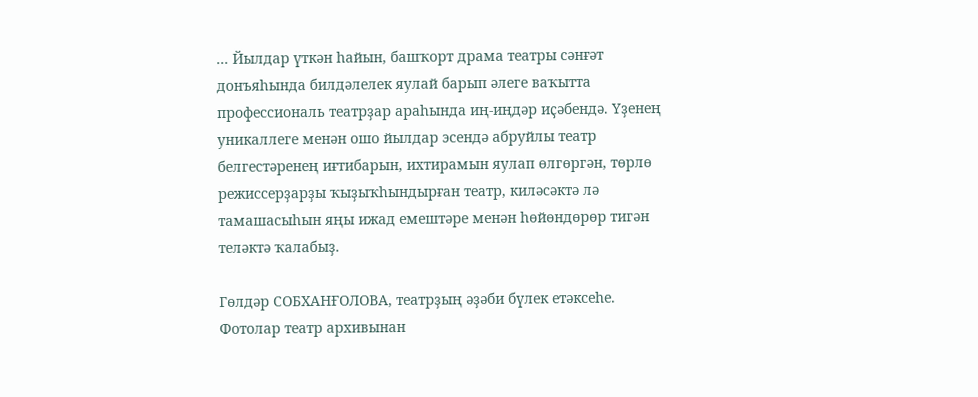... Йылдар үткән һайын, башҡорт драма театры сәнғәт донъяһында билдәлелек яулай барып әлеге ваҡытта профессиональ театрҙар араһында иң-иңдәр иҫәбендә. Үҙенең уникаллеге менән ошо йылдар эсендә абруйлы театр белгестәренең иғтибарын, ихтирамын яулап өлгөргән, төрлө режиссерҙарҙы ҡыҙыҡһындырған театр, киләсәктә лә тамашасыһын яңы ижад емештәре менән һөйөндөрөр тигән теләктә ҡалабыҙ.

Гөлдәр СОБХАНҒОЛОВА, театрҙың әҙәби бүлек етәксеһе.
Фотолар театр архивынан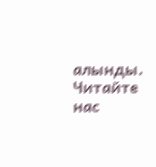алынды.
Читайте нас